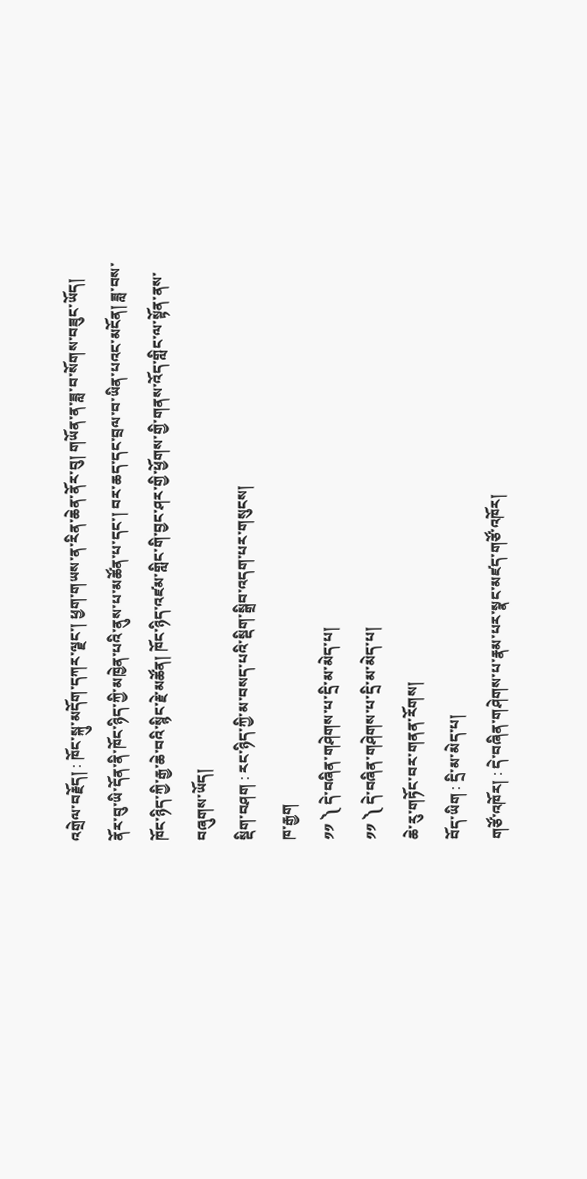འགྲེལ་བརྗོད། : ཁོང་སྐུ་མདོག་དཀར་ལྗང་། ཕྱག་གཡས་ན་རིན་ཆེན་ནོར་བུ། གཡོན་ན་ཟླ་བ་སོགས་བཟུང་ཡོད། ནོར་བུ་ཡི་དོན་ནི་ཁོང་ཉིད་ཀྱི་མཁྱེན་པའི་ནུས་པ་མཚོན་པ་དང་། བར་ཆད་དང་བྲལ་བ་ཡིན་པའང་མངོན། ཟླ་བས་ཁོང་ཉིད་ཀྱི་རྒྱ་ཆེ་བའི་སྙིང་རྗེ་མཚོན། ཁོང་ཉིད་འཛམ་གླིང་གི་བྱང་ཤར་གྱི་ཕྱོགས་གྱི་གནས་འོད་གླིང་ལ་སྟོན་ནས་བཞུགས་ཡོད།
སྡིག་བཤག : རང་ཉིད་ཀྱི་མ་བསད་པའི་སྡིག་སྒྲིབ་འདག་པར་གསུངས།
ཁ་རྒྱག
༡༡ ༽ དེ་བཞིན་གཤེགས་པ་དྲི་མ་མེད་པ།
༡༡ ༽ དེ་བཞིན་གཤེགས་པ་དྲི་མ་མེད་པ།
ཆེ་རུ་གཏོང་བར་གནན་རོགས།
བོད་ཡིག : དྲི་མ་མེད་པ།
གཙོ་འཁོར། : དེ་བཞིན་གཤེགས་པ་རྣམ་པར་སྣང་མཛད་གཙོ་འཁོར།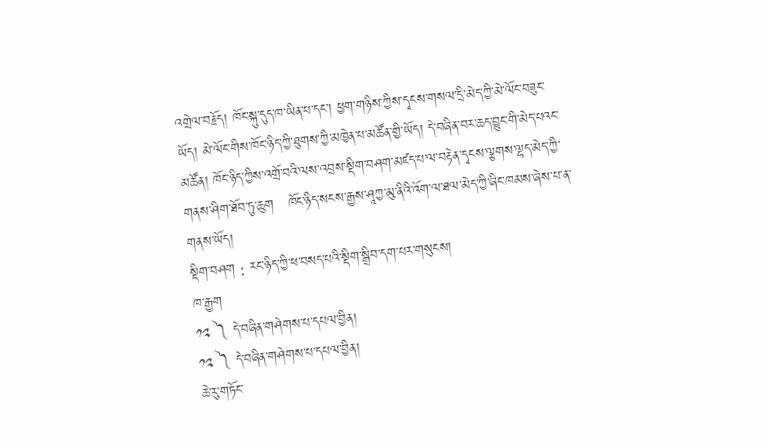འགྲེལ་བརྗོད། ཁོང་སྐུ་དུད་ཁ་ཡིན་པ་དང་། ཕྱག་གཉིས་ཀྱིས་དྭངས་གསལ་དྲི་མེད་ཀྱི་མེ་ལོང་བཟུང་ཡོད། མེ་ལོང་གིས་ཁོང་ཉིད་ཀྱི་ཐུགས་ཀྱི་མཁྱེན་པ་མཚོན་གྱི་ཡོད། དེ་བཞིན་བར་ཆད་བྱུང་གི་མེད་པའང་མཚོན། ཁོང་ཉིད་ཀྱིས་འགྲོ་བའི་ལས་འབྲས་སྡིག་བཤག་མཛད་པ་ལ་བརྟེན་དྭངས་ལྕགས་ལྷད་མེད་ཀྱི་གནས་ཤིག་ཐོབ་ཏུ་ཆུག   ཁོང་ཉིད་སངས་རྒྱས་ཤཱཀྱ་མུ་ནིའི་འོག་ལ་ཐལ་མེད་ཀྱི་ཞིང་ཁམས་ཞེས་པ་ན་གནས་ཡོད།
སྡིག་བཤག : རང་ཉིད་ཀྱི་ཕ་བསད་པའི་སྡིག་སྒྲིབ་དག་པར་གསུངས།
ཁ་རྒྱག
༡༢ ༽ དེ་བཞིན་གཤེགས་པ་དཔལ་བྱིན།
༡༢ ༽ དེ་བཞིན་གཤེགས་པ་དཔལ་བྱིན།
ཆེ་རུ་གཏོང་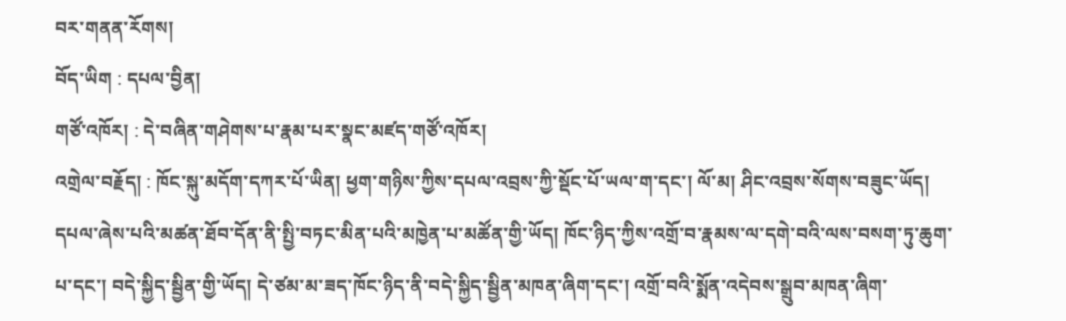བར་གནན་རོགས།
བོད་ཡིག : དཔལ་བྱིན།
གཙོ་འཁོར། : དེ་བཞིན་གཤེགས་པ་རྣམ་པར་སྣང་མཛད་གཙོ་འཁོར།
འགྲེལ་བརྗོད། : ཁོང་སྐུ་མདོག་དཀར་པོ་ཡིན། ཕྱག་གཉིས་ཀྱིས་དཔལ་འབྲས་ཀྱི་སྡོང་པོ་ཡལ་ག་དང་། ལོ་མ། ཤིང་འབྲས་སོགས་བཟུང་ཡོད། དཔལ་ཞེས་པའི་མཚན་ཐོབ་དོན་ནི་སྤྱི་བཏང་མིན་པའི་མཁྱེན་པ་མཚོན་གྱི་ཡོད། ཁོང་ཉིད་ཀྱིས་འགྲོ་བ་རྣམས་ལ་དགེ་བའི་ལས་བསག་ཏུ་ཆུག་པ་དང་། བདེ་སྐྱིད་སྦྱིན་གྱི་ཡོད། དེ་ཙམ་མ་ཟད་ཁོང་ཉིད་ནི་བདེ་སྐྱིད་སྦྱིན་མཁན་ཞིག་དང་། འགྲོ་བའི་སྨོན་འདེབས་སྒྲུབ་མཁན་ཞིག་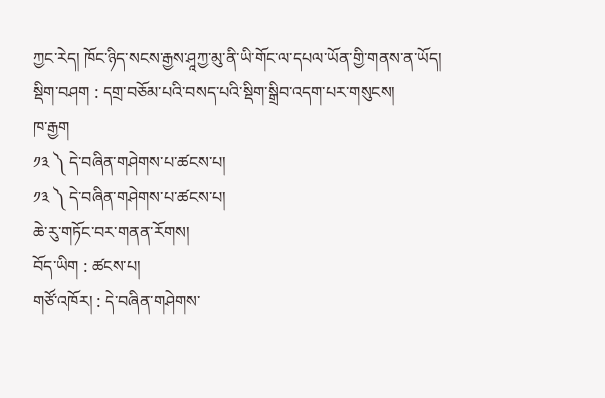ཀྱང་རེད། ཁོང་ཉིད་སངས་རྒྱས་ཤཱཀྱ་མུ་ནི་ཡི་གོང་ལ་དཔལ་ཡོན་གྱི་གནས་ན་ཡོད།
སྡིག་བཤག : དགྲ་བཅོམ་པའི་བསད་པའི་སྡིག་སྒྲིབ་འདག་པར་གསུངས།
ཁ་རྒྱག
༡༣ ༽ དེ་བཞིན་གཤེགས་པ་ཚངས་པ།
༡༣ ༽ དེ་བཞིན་གཤེགས་པ་ཚངས་པ།
ཆེ་རུ་གཏོང་བར་གནན་རོགས།
བོད་ཡིག : ཚངས་པ།
གཙོ་འཁོར། : དེ་བཞིན་གཤེགས་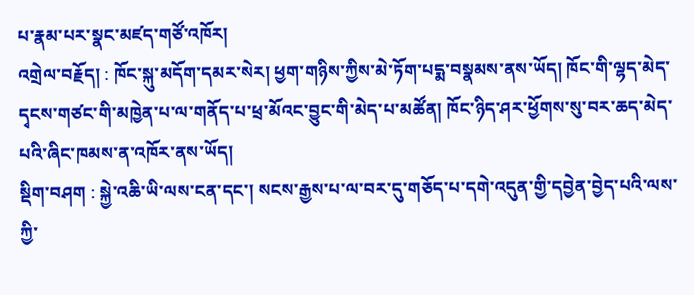པ་རྣམ་པར་སྣང་མཛད་གཙོ་འཁོར།
འགྲེལ་བརྗོད། : ཁོང་སྐུ་མདོག་དམར་སེར། ཕྱག་གཉིས་ཀྱིས་མེ་ཏོག་པདྨ་བསྣམས་ནས་ཡོད། ཁོང་གི་ལྷད་མེད་དྭངས་གཙང་གི་མཁྱེན་པ་ལ་གནོད་པ་ཕྲ་མོའང་བྱུང་གི་མེད་པ་མཚོན། ཁོང་ཉིད་ཤར་ཕྱོགས་སུ་བར་ཆད་མེད་པའི་ཞིང་ཁམས་ན་འཁོར་ནས་ཡོད།
སྡིག་བཤག : སྐྱེ་འཆི་ཡི་ལས་ངན་དང་། སངས་རྒྱས་པ་ལ་བར་དུ་གཅོད་པ་དགེ་འདུན་གྱི་དབྱེན་བྱེད་པའི་ལས་ཀྱི་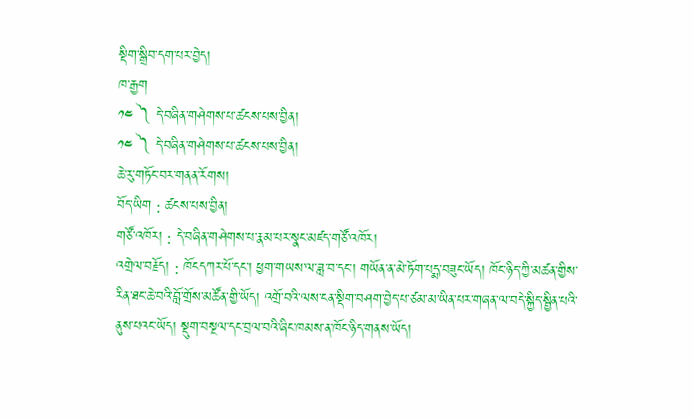སྡིག་སྒྲིབ་དག་པར་བྱེད།
ཁ་རྒྱག
༡༤ ༽ དེ་བཞིན་གཤེགས་པ་ཚངས་པས་བྱིན།
༡༤ ༽ དེ་བཞིན་གཤེགས་པ་ཚངས་པས་བྱིན།
ཆེ་རུ་གཏོང་བར་གནན་རོགས།
བོད་ཡིག : ཚངས་པས་བྱིན།
གཙོ་འཁོར། : དེ་བཞིན་གཤེགས་པ་རྣམ་པར་སྣང་མཛད་གཙོ་འཁོར།
འགྲེལ་བརྗོད། : ཁོངདཀར་པོ་དང་། ཕྱག་གཡས་ལ་ཟླ་བ་དང་། གཡོན་ན་མེ་ཏོག་པདྨ་བཟུང་ཡོད། ཁོང་ཉིད་ཀྱི་མཚན་གྱིས་རིན་ཐང་ཆེ་བའི་བློ་གྲོས་མཚོན་གྱི་ཡོད། འགྲོ་བའི་ལས་ངན་སྡིག་བཤག་བྱེད་པ་ཙམ་མ་ཡིན་པར་གཞན་ལ་བདེ་སྐྱིད་སྦྱིན་པའི་ནུས་པའང་ཡོད། སྡུག་བསྔལ་དང་བྲལ་བའི་ཞིང་ཁམས་ན་ཁོང་ཉིད་གནས་ཡོད།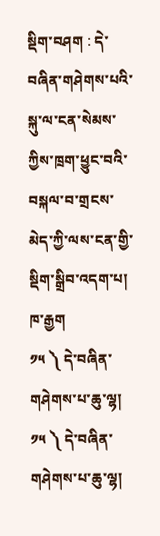སྡིག་བཤག : དེ་བཞིན་གཤེགས་པའི་སྐུ་ལ་ངན་སེམས་ཀྱིས་ཁྲག་ཕྱུང་བའི་བསྐལ་བ་གྲངས་མེད་ཀྱི་ལས་ངན་གྱི་སྡིག་སྒྲིབ་འདག་པ།
ཁ་རྒྱག
༡༥ ༽ དེ་བཞིན་གཤེགས་པ་ཆུ་ལྷ།
༡༥ ༽ དེ་བཞིན་གཤེགས་པ་ཆུ་ལྷ།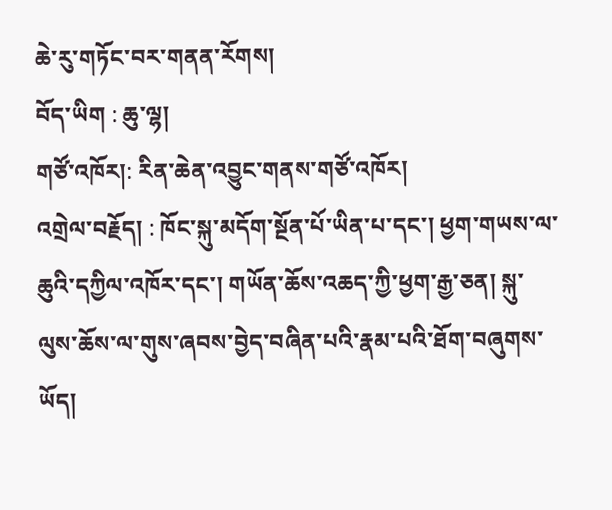ཆེ་རུ་གཏོང་བར་གནན་རོགས།
བོད་ཡིག : ཆུ་ལྷ།
གཙོ་འཁོར།: རིན་ཆེན་འབྱུང་གནས་གཙོ་འཁོར།
འགྲེལ་བརྗོད། : ཁོང་སྐུ་མདོག་སྔོན་པོ་ཡིན་པ་དང་། ཕྱག་གཡས་ལ་ཆུའི་དཀྱིལ་འཁོར་དང་། གཡོན་ཆོས་འཆད་ཀྱི་ཕྱག་རྒྱ་ཅན། སྐུ་ལུས་ཆོས་ལ་གུས་ཞབས་བྱེད་བཞིན་པའི་རྣམ་པའི་ཐོག་བཞུགས་ཡོད།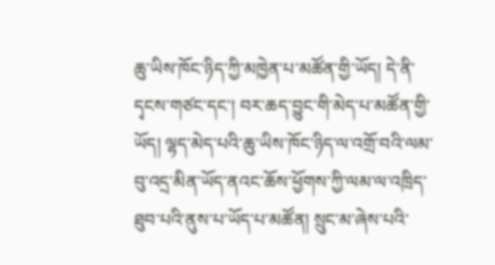ཆུ་ཡིས་ཁོང་ཉིད་ཀྱི་མཁྱེན་པ་མཚོན་གྱི་ཡོད། དེ་ནི་དྭངས་གཙང་དང་། བར་ཆད་བྱུང་གི་མེད་པ་མཚོན་གྱི་ཡོད། ལྷད་མེད་པའི་ཆུ་ཡིས་ཁོང་ཉིད་ལ་འགྲོ་བའི་ལམ་བུ་འདྲ་མིན་ཡོད་ནའང་ཆོས་ཕྱོགས་ཀྱི་ལམ་ལ་འཁྲིད་ཐུབ་པའི་ནུས་པ་ཡོད་པ་མཚོན། སྲུང་མ་ཞེས་པའི་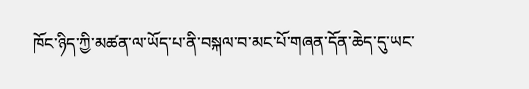ཁོང་ཉིད་ཀྱི་མཚན་ལ་ཡོད་པ་ནི་བསྐལ་བ་མང་པོ་གཞན་དོན་ཆེད་དུ་ཡང་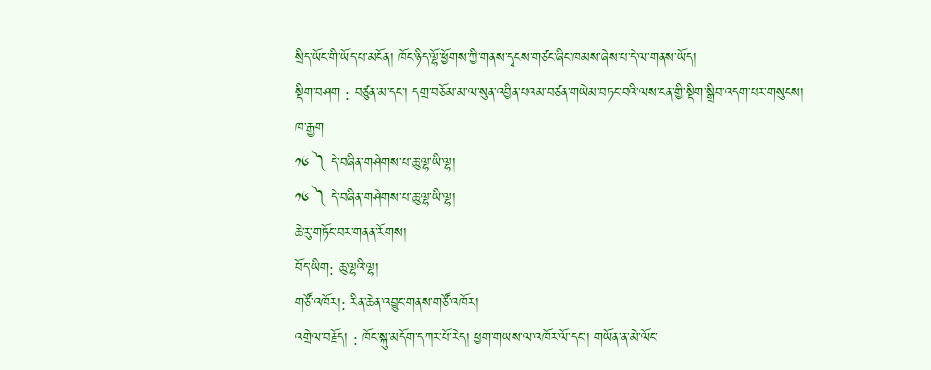སྲིད་ཡོང་གི་ཡོད་པ་མངོན། ཁོང་ཉིད་ལྷོ་ཕྱོགས་ཀྱི་གནས་དྭངས་གཙང་ཞིང་ཁམས་ཞེས་པ་དེ་ལ་གནས་ཡོད།
སྡིག་བཤག : བཙུན་མ་དང་། དགྲ་བཅོམ་མ་ལ་སུན་འབྱིན་པའམ་བཙན་གཡེམ་བཏང་བའི་ལས་ངན་གྱི་སྡིག་སྒྲིབ་འདག་པར་གསུངས།
ཁ་རྒྱག
༡༦ ༽ དེ་བཞིན་གཤེགས་པ་ཆུ་ལྷ་ཡི་ལྷ།
༡༦ ༽ དེ་བཞིན་གཤེགས་པ་ཆུ་ལྷ་ཡི་ལྷ།
ཆེ་རུ་གཏོང་བར་གནན་རོགས།
བོད་ཡིག: ཆུ་ལྷའི་ལྷ།
གཙོ་འཁོར།: རིན་ཆེན་འབྱུང་གནས་གཙོ་འཁོར།
འགྲེལ་བརྗོད། : ཁོང་སྐུ་མདོག་དཀར་པོ་རེད། ཕྱག་གཡས་ལ་འཁོར་ལོ་དང་། གཡོན་ན་མེ་ལོང་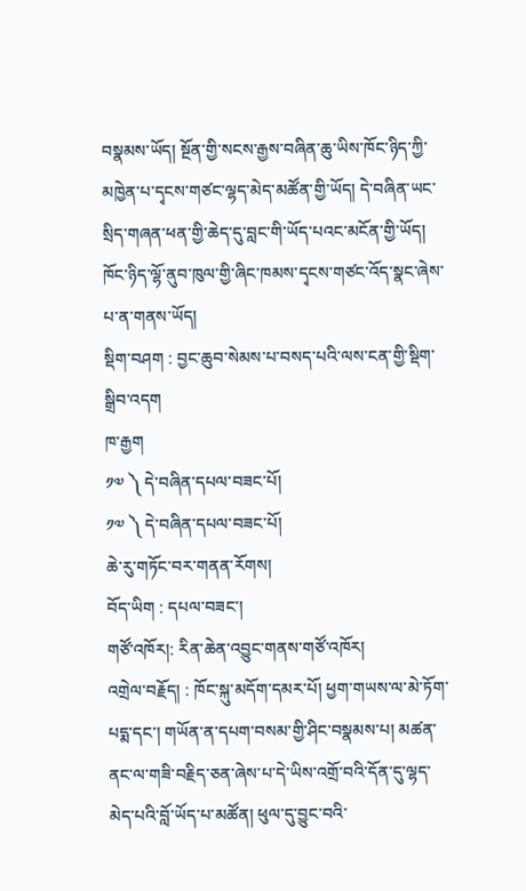བསྣམས་ཡོད། སྔོན་གྱི་སངས་རྒྱས་བཞིན་ཆུ་ཡིས་ཁོང་ཉིད་ཀྱི་མཁྱེན་པ་དྭངས་གཙང་ལྷད་མེད་མཚོན་གྱི་ཡོད། དེ་བཞིན་ཡང་སྲིད་གཞན་ཕན་གྱི་ཆེད་དུ་བླང་གི་ཡོད་པའང་མངོན་གྱི་ཡོད། ཁོང་ཉིད་ལྷོ་ནུབ་ཁུལ་གྱི་ཞིང་ཁམས་དྭངས་གཙང་འོད་སྣང་ཞེས་པ་ན་གནས་ཡོད།
སྡིག་བཤག : བྱང་ཆུབ་སེམས་པ་བསད་པའི་ལས་ངན་གྱི་སྡིག་སྒྲིབ་འདག
ཁ་རྒྱག
༡༧ ༽ དེ་བཞིན་དཔལ་བཟང་པོ།
༡༧ ༽ དེ་བཞིན་དཔལ་བཟང་པོ།
ཆེ་རུ་གཏོང་བར་གནན་རོགས།
བོད་ཡིག : དཔལ་བཟང་།
གཙོ་འཁོར།: རིན་ཆེན་འབྱུང་གནས་གཙོ་འཁོར།
འགྲེལ་བརྗོད། : ཁོང་སྐུ་མདོག་དམར་པོ། ཕྱག་གཡས་ལ་མེ་ཏོག་པདྨ་དང་། གཡོན་ན་དཔག་བསམ་གྱི་ཤིང་བསྣམས་པ། མཚན་ནང་ལ་གཟི་བརྗིད་ཅན་ཞེས་པ་དེ་ཡིས་འགྲོ་བའི་དོན་དུ་ལྷད་མེད་པའི་བློ་ཡོད་པ་མཚོན། ཕུལ་དུ་བྱུང་བའི་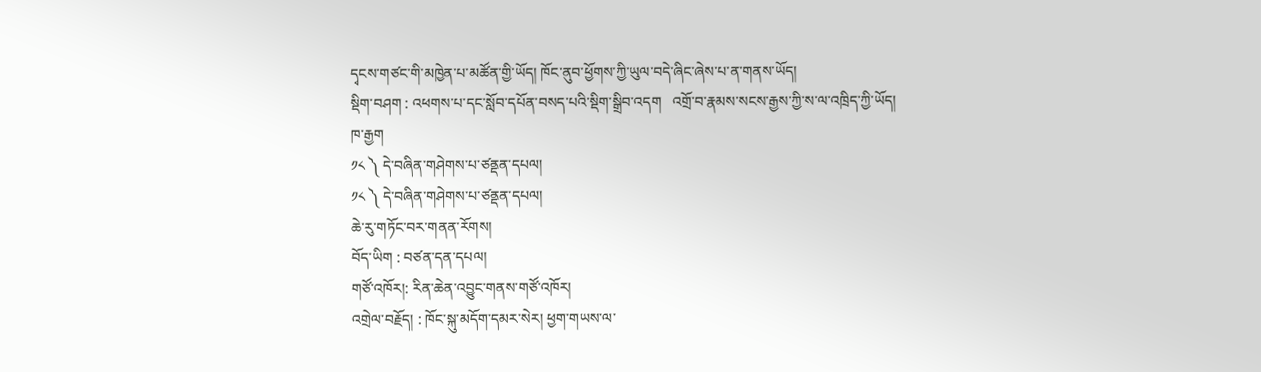དྭངས་གཙང་གི་མཁྱེན་པ་མཚོན་གྱི་ཡོད། ཁོང་ནུབ་ཕྱོགས་ཀྱི་ཡུལ་བདེ་ཞིང་ཞེས་པ་ན་གནས་ཡོད།
སྡིག་བཤག : འཕགས་པ་དང་སློབ་དཔོན་བསད་པའི་སྡིག་སྒྲིབ་འདག   འགྲོ་བ་རྣམས་སངས་རྒྱས་ཀྱི་ས་ལ་འཁྲིད་ཀྱི་ཡོད།
ཁ་རྒྱག
༡༨ ༽ དེ་བཞིན་གཤེགས་པ་ཙནྡན་དཔལ།
༡༨ ༽ དེ་བཞིན་གཤེགས་པ་ཙནྡན་དཔལ།
ཆེ་རུ་གཏོང་བར་གནན་རོགས།
བོད་ཡིག : བཙན་དན་དཔལ།
གཙོ་འཁོར།: རིན་ཆེན་འབྱུང་གནས་གཙོ་འཁོར།
འགྲེལ་བརྗོད། : ཁོང་སྐུ་མདོག་དམར་སེར། ཕྱག་གཡས་ལ་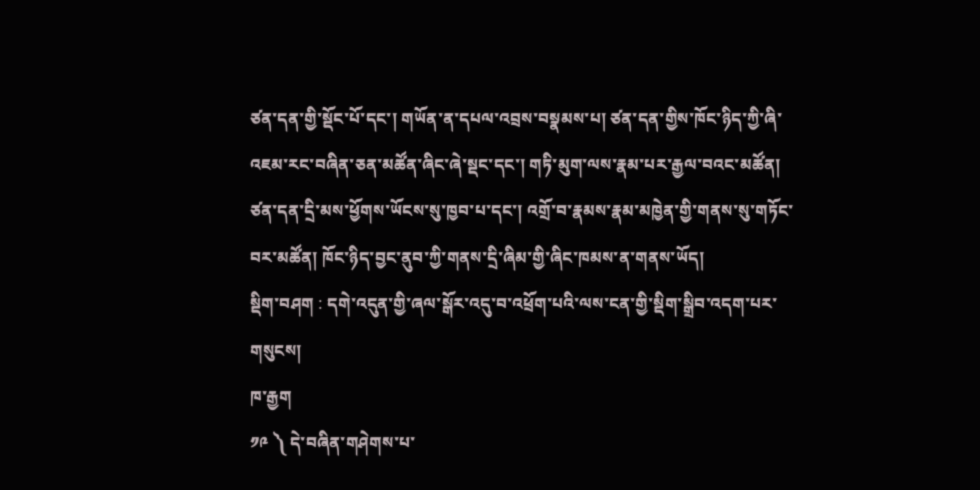ཙན་དན་གྱི་སྡོང་པོ་དང་། གཡོན་ན་དཔལ་འབྲས་བསྣམས་པ། ཙན་དན་གྱིས་ཁོང་ཉིད་ཀྱི་ཞི་འཇམ་རང་བཞིན་ཅན་མཚོན་ཞིང་ཞེ་སྡང་དང་། གཏི་མུག་ལས་རྣམ་པར་རྒྱལ་བའང་མཚོན། ཙན་དན་དྲི་མས་ཕྱོགས་ཡོངས་སུ་ཁྱབ་པ་དང་། འགྲོ་བ་རྣམས་རྣམ་མཁྱེན་གྱི་གནས་སུ་གཏོང་བར་མཚོན། ཁོང་ཉིད་བྱང་ནུབ་ཀྱི་གནས་དྲི་ཞིམ་གྱི་ཞིང་ཁམས་ན་གནས་ཡོད།
སྡིག་བཤག : དགེ་འདུན་གྱི་ཞལ་སྒོར་འདུ་བ་འཕྲོག་པའི་ལས་ངན་གྱི་སྡིག་སྒྲིབ་འདག་པར་གསུངས།
ཁ་རྒྱག
༡༩ ༽ དེ་བཞིན་གཤེགས་པ་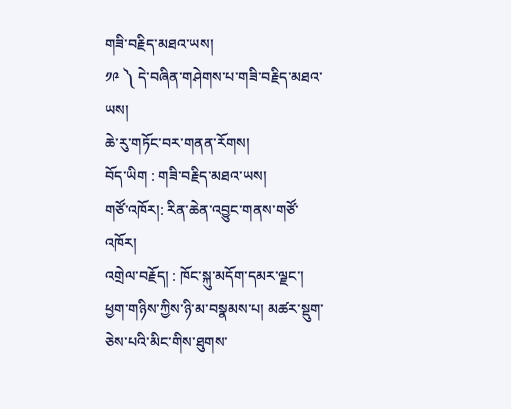གཟི་བརྗིད་མཐའ་ཡས།
༡༩ ༽ དེ་བཞིན་གཤེགས་པ་གཟི་བརྗིད་མཐའ་ཡས།
ཆེ་རུ་གཏོང་བར་གནན་རོགས།
བོད་ཡིག : གཟི་བརྗིད་མཐའ་ཡས།
གཙོ་འཁོར།: རིན་ཆེན་འབྱུང་གནས་གཙོ་འཁོར།
འགྲེལ་བརྗོད། : ཁོང་སྐུ་མདོག་དམར་ལྗང་། ཕྱག་གཉིས་ཀྱིས་ཉི་མ་བསྣམས་པ། མཚར་སྡུག་ཅེས་པའི་མིང་གིས་ཐུགས་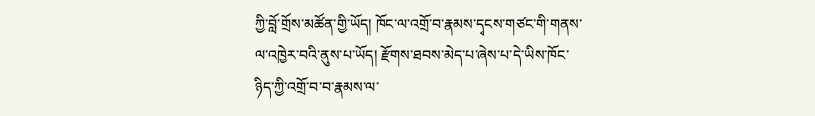ཀྱི་བློ་གྲོས་མཚོན་གྱི་ཡོད། ཁོང་ལ་འགྲོ་བ་རྣམས་དྭངས་གཙང་གི་གནས་ལ་འཁྱེར་བའི་ནུས་པ་ཡོད། རྫོགས་ཐབས་མེད་པ་ཞེས་པ་དེ་ཡིས་ཁོང་ཉིད་ཀྱི་འགྲོ་བ་བ་རྣམས་ལ་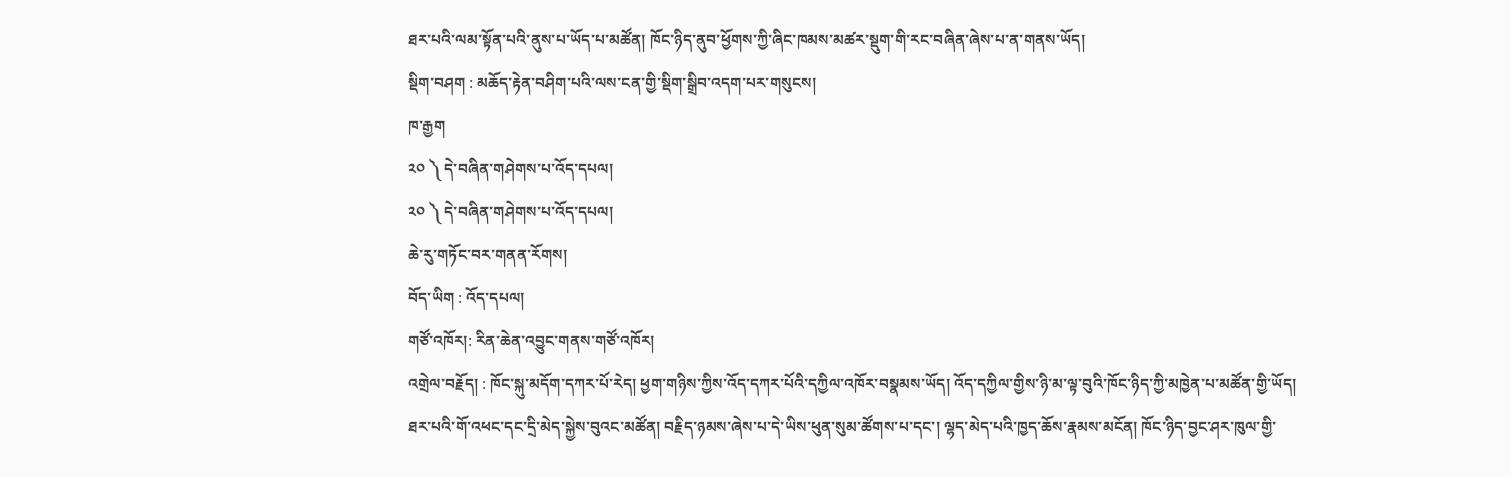ཐར་པའི་ལམ་སྟོན་པའི་ནུས་པ་ཡོད་པ་མཚོན། ཁོང་ཉིད་ནུབ་ཕྱོགས་ཀྱི་ཞིང་ཁམས་མཚར་སྡུག་གི་རང་བཞིན་ཞེས་པ་ན་གནས་ཡོད།
སྡིག་བཤག : མཆོད་རྟེན་བཤིག་པའི་ལས་ངན་གྱི་སྡིག་སྒྲིབ་འདག་པར་གསུངས།
ཁ་རྒྱག
༢༠ ༽ དེ་བཞིན་གཤེགས་པ་འོད་དཔལ།
༢༠ ༽ དེ་བཞིན་གཤེགས་པ་འོད་དཔལ།
ཆེ་རུ་གཏོང་བར་གནན་རོགས།
བོད་ཡིག : འོད་དཔལ།
གཙོ་འཁོར།: རིན་ཆེན་འབྱུང་གནས་གཙོ་འཁོར།
འགྲེལ་བརྗོད། : ཁོང་སྐུ་མདོག་དཀར་པོ་རེད། ཕྱག་གཉིས་ཀྱིས་འོད་དཀར་པོའི་དཀྱིལ་འཁོར་བསྣམས་ཡོད། འོད་དཀྱིལ་གྱིས་ཉི་མ་ལྟ་བུའི་ཁོང་ཉིད་ཀྱི་མཁྱེན་པ་མཚོན་གྱི་ཡོད། ཐར་པའི་གོ་འཕང་དང་དྲི་མེད་སྐྱེས་བུའང་མཚོན། བརྗིད་ཉམས་ཞེས་པ་དེ་ཡིས་ཕུན་སུམ་ཚོགས་པ་དང་། ལྷད་མེད་པའི་ཁྱད་ཆོས་རྣམས་མངོན། ཁོང་ཉིད་བྱང་ཤར་ཁུལ་གྱི་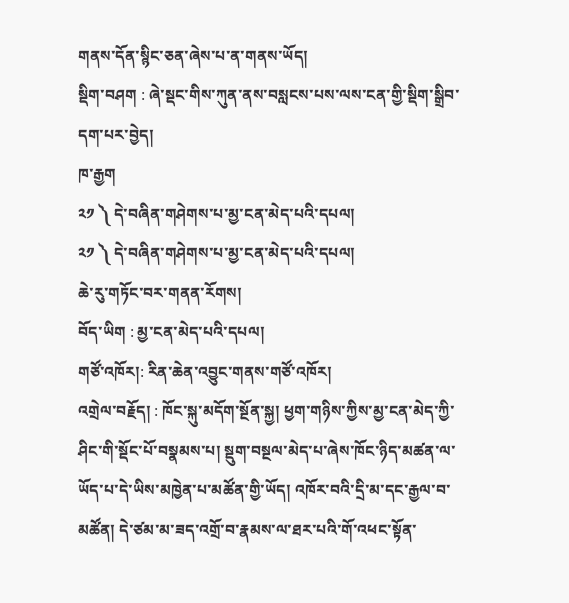གནས་དོན་སྙིང་ཅན་ཞེས་པ་ན་གནས་ཡོད།
སྡིག་བཤག : ཞེ་སྡང་གིས་ཀུན་ནས་བསླངས་པས་ལས་ངན་གྱི་སྡིག་སྒྲིབ་དག་པར་བྱེད།
ཁ་རྒྱག
༢༡ ༽ དེ་བཞིན་གཤེགས་པ་མྱ་ངན་མེད་པའི་དཔལ།
༢༡ ༽ དེ་བཞིན་གཤེགས་པ་མྱ་ངན་མེད་པའི་དཔལ།
ཆེ་རུ་གཏོང་བར་གནན་རོགས།
བོད་ཡིག : མྱ་ངན་མེད་པའི་དཔལ།
གཙོ་འཁོར།: རིན་ཆེན་འབྱུང་གནས་གཙོ་འཁོར།
འགྲེལ་བརྗོད། : ཁོང་སྐུ་མདོག་སྔོན་སྐྱ། ཕྱག་གཉིས་ཀྱིས་མྱ་ངན་མེད་ཀྱི་ཤིང་གི་སྡོང་པོ་བསྣམས་པ། སྡུག་བསྔལ་མེད་པ་ཞེས་ཁོང་ཉིད་མཚན་ལ་ཡོད་པ་དེ་ཡིས་མཁྱེན་པ་མཚོན་གྱི་ཡོད། འཁོར་བའི་དྲི་མ་དང་རྒྱལ་བ་མཚོན། དེ་ཙམ་མ་ཟད་འགྲོ་བ་རྣམས་ལ་ཐར་པའི་གོ་འཕང་སྟོན་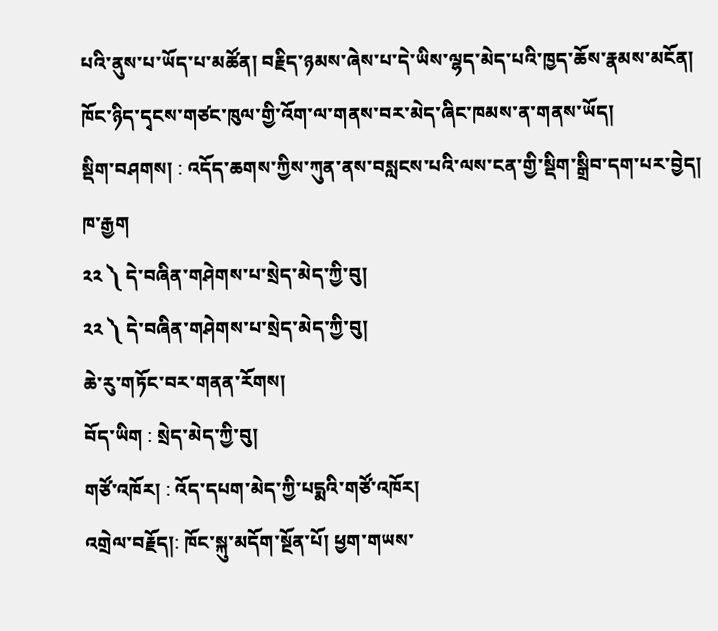པའི་ནུས་པ་ཡོད་པ་མཚོན། བརྗིད་ཉམས་ཞེས་པ་དེ་ཡིས་ལྷད་མེད་པའི་ཁྱད་ཆོས་རྣམས་མངོན། ཁོང་ཉིད་དྭངས་གཙང་ཁུལ་གྱི་འོག་ལ་གནས་བར་མེད་ཞིང་ཁམས་ན་གནས་ཡོད།
སྡིག་བཤགས། : འདོད་ཆགས་ཀྱིས་ཀུན་ནས་བསླངས་པའི་ལས་ངན་གྱི་སྡིག་སྒྲིབ་དག་པར་བྱེད།
ཁ་རྒྱག
༢༢ ༽ དེ་བཞིན་གཤེགས་པ་སྲེད་མེད་ཀྱི་བུ།
༢༢ ༽ དེ་བཞིན་གཤེགས་པ་སྲེད་མེད་ཀྱི་བུ།
ཆེ་རུ་གཏོང་བར་གནན་རོགས།
བོད་ཡིག : སྲེད་མེད་ཀྱི་བུ།
གཙོ་འཁོར། : འོད་དཔག་མེད་ཀྱི་པདྨའི་གཙོ་འཁོར།
འགྲེལ་བརྗོད།: ཁོང་སྐུ་མདོག་སྔོན་པོ། ཕྱག་གཡས་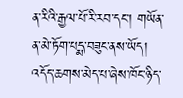ན་རིའི་རྒྱལ་པོ་རི་རབ་དང་། གཡོན་ན་མེ་ཏོག་པདྨ་བཟུང་ནས་ཡོད། འདོད་ཆགས་མེད་པ་ཞེས་ཁོང་ཉིད་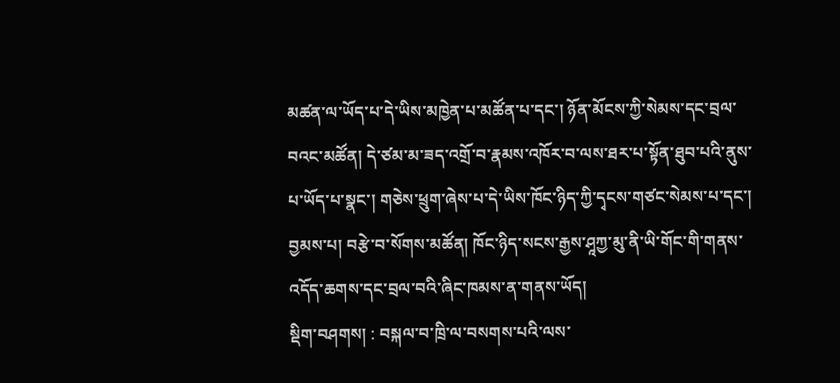མཚན་ལ་ཡོད་པ་དེ་ཡིས་མཁྱེན་པ་མཚོན་པ་དང་། ཉོན་མོངས་ཀྱི་སེམས་དང་བྲལ་བའང་མཚོན། དེ་ཙམ་མ་ཟད་འགྲོ་བ་རྣམས་འཁོར་བ་ལས་ཐར་པ་སྟོན་ཐུབ་པའི་ནུས་པ་ཡོད་པ་སྣང་། གཅེས་ཕྲུག་ཞེས་པ་དེ་ཡིས་ཁོང་ཉིད་ཀྱི་དྭངས་གཙང་སེམས་པ་དང་། བྱམས་པ། བརྩེ་བ་སོགས་མཚོན། ཁོང་ཉིད་སངས་རྒྱས་ཤཱཀྱ་མུ་ནི་ཡི་གོང་གི་གནས་འདོད་ཆགས་དང་བྲལ་བའི་ཞིང་ཁམས་ན་གནས་ཡོད།
སྡིག་བཤགས། : བསྐལ་བ་ཁྲི་ལ་བསགས་པའི་ལས་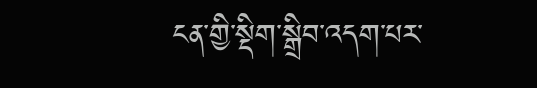ངན་གྱི་སྡིག་སྒྲིབ་འདག་པར་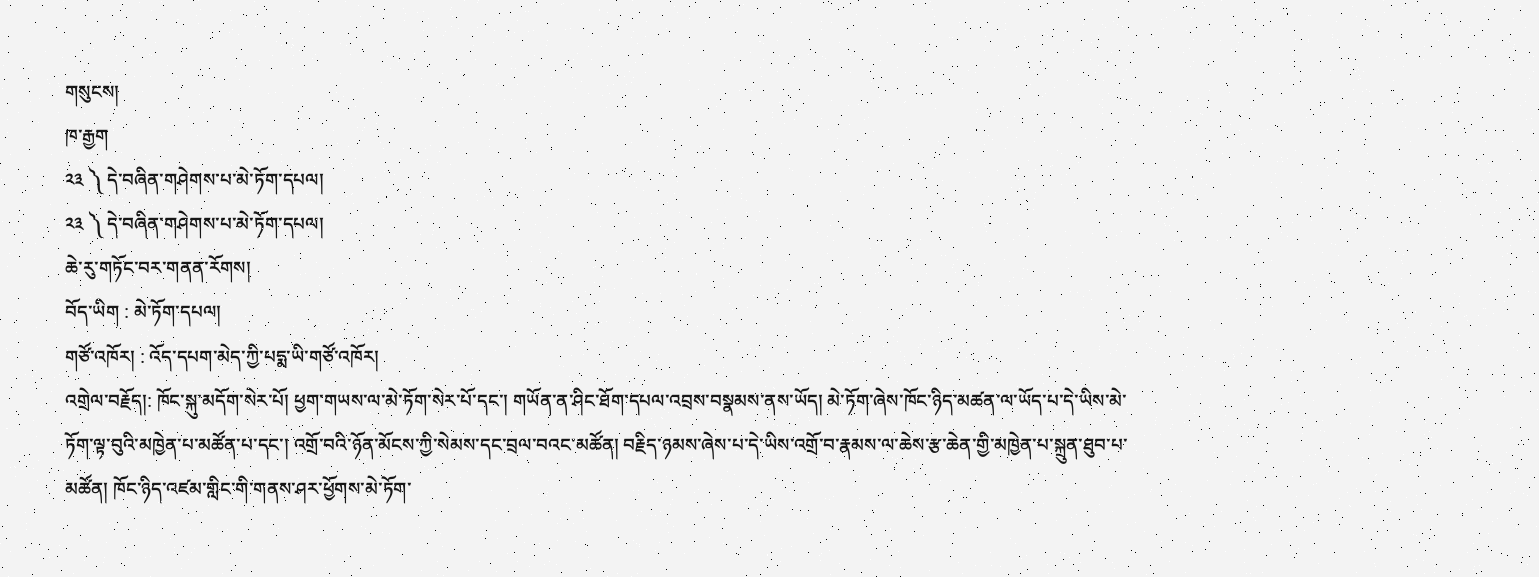གསུངས།
ཁ་རྒྱག
༢༣ ༽ དེ་བཞིན་གཤེགས་པ་མེ་ཏོག་དཔལ།
༢༣ ༽ དེ་བཞིན་གཤེགས་པ་མེ་ཏོག་དཔལ།
ཆེ་རུ་གཏོང་བར་གནན་རོགས།
བོད་ཡིག : མེ་ཏོག་དཔལ།
གཙོ་འཁོར། : འོད་དཔག་མེད་ཀྱི་པདྨ་ཡི་གཙོ་འཁོར།
འགྲེལ་བརྗོད།: ཁོང་སྐུ་མདོག་སེར་པོ། ཕྱག་གཡས་ལ་མེ་ཏོག་སེར་པོ་དང་། གཡོན་ན་ཤིང་ཐོག་དཔལ་འབྲས་བསྣམས་ནས་ཡོད། མེ་ཏོག་ཞེས་ཁོང་ཉིད་མཚན་ལ་ཡོད་པ་དེ་ཡིས་མེ་ཏོག་ལྟ་བུའི་མཁྱེན་པ་མཚོན་པ་དང་། འགྲོ་བའི་ཉོན་མོངས་ཀྱི་སེམས་དང་བྲལ་བའང་མཚོན། བརྗིད་ཉམས་ཞེས་པ་དེ་ཡིས་འགྲོ་བ་རྣམས་ལ་ཆེས་རྩ་ཆེན་གྱི་མཁྱེན་པ་སྐྲུན་ཐུབ་པ་མཚོན། ཁོང་ཉིད་འཛམ་གླིང་གི་གནས་ཤར་ཕྱོགས་མེ་ཏོག་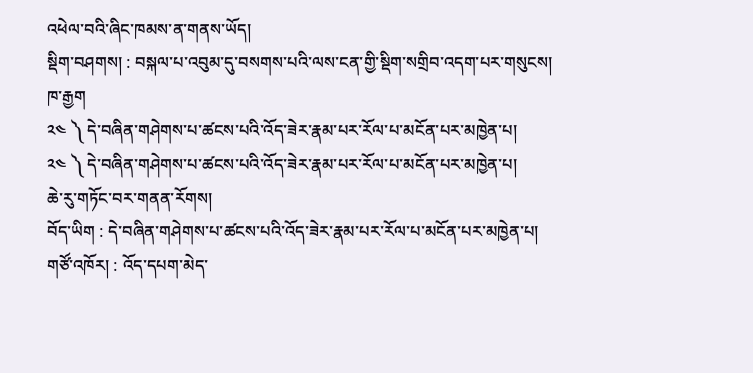འཕེལ་བའི་ཞིང་ཁམས་ན་གནས་ཡོད།
སྡིག་བཤགས། : བསྐལ་པ་འབུམ་དུ་བསགས་པའི་ལས་ངན་གྱི་སྡིག་སགྲིབ་འདག་པར་གསུངས།
ཁ་རྒྱག
༢༤ ༽ དེ་བཞིན་གཤེགས་པ་ཚངས་པའི་འོད་ཟེར་རྣམ་པར་རོལ་པ་མངོན་པར་མཁྱེན་པ།
༢༤ ༽ དེ་བཞིན་གཤེགས་པ་ཚངས་པའི་འོད་ཟེར་རྣམ་པར་རོལ་པ་མངོན་པར་མཁྱེན་པ།
ཆེ་རུ་གཏོང་བར་གནན་རོགས།
བོད་ཡིག : དེ་བཞིན་གཤེགས་པ་ཚངས་པའི་འོད་ཟེར་རྣམ་པར་རོལ་པ་མངོན་པར་མཁྱེན་པ།
གཙོ་འཁོར། : འོད་དཔག་མེད་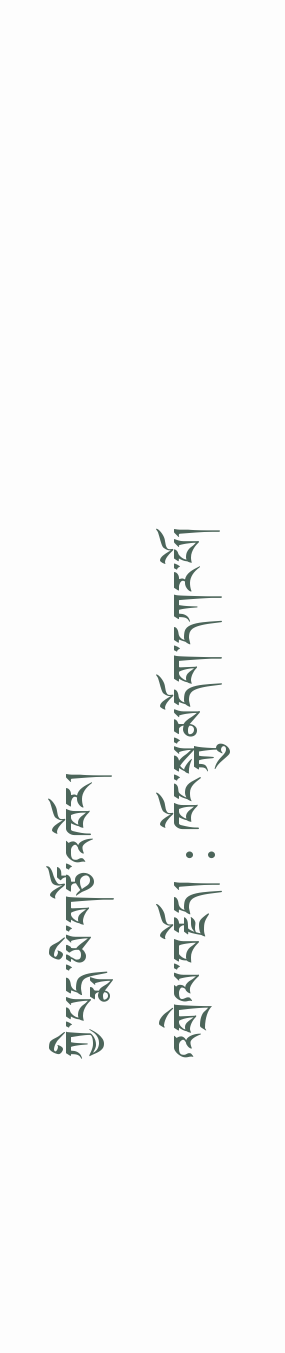ཀྱི་པདྨ་ཡི་གཙོ་འཁོར།
འགྲེལ་བརྗོད། : ཁོང་སྐུ་མདོག་དཀར་པོ།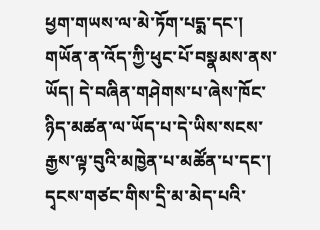ཕྱག་གཡས་ལ་མེ་ཏོག་པདྨ་དང་། གཡོན་ན་འོད་ཀྱི་ཕུང་པོ་བསྣམས་ནས་ཡོད། དེ་བཞིན་གཤེགས་པ་ཞེས་ཁོང་ཉིད་མཚན་ལ་ཡོད་པ་དེ་ཡིས་སངས་རྒྱས་ལྟ་བུའི་མཁྱེན་པ་མཚོན་པ་དང་། དྭངས་གཙང་གིས་དྲི་མ་མེད་པའི་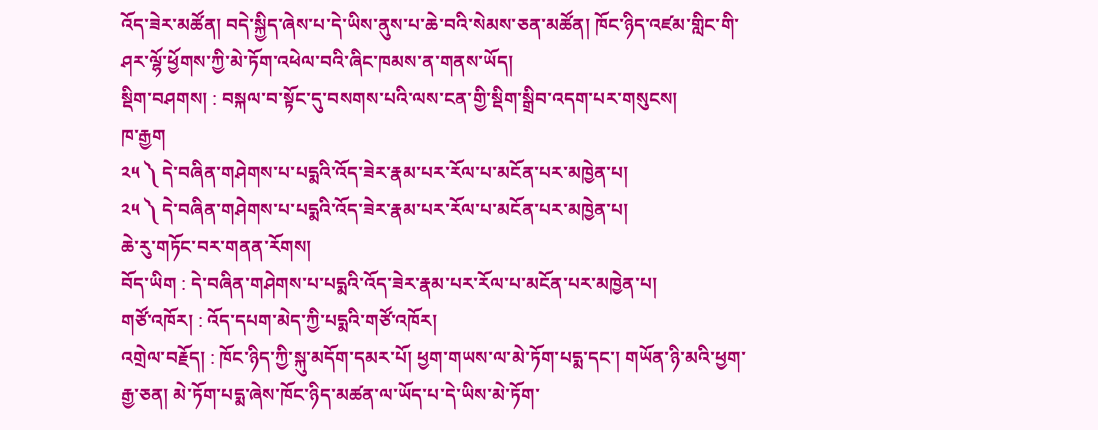འོད་ཟེར་མཚོན། བདེ་སྐྱིད་ཞེས་པ་དེ་ཡིས་ནུས་པ་ཆེ་བའི་སེམས་ཅན་མཚོན། ཁོང་ཉིད་འཛམ་གླིང་གི་ཤར་ལྷོ་ཕྱོགས་ཀྱི་མེ་ཏོག་འཕེལ་བའི་ཞིང་ཁམས་ན་གནས་ཡོད།
སྡིག་བཤགས། : བསྐལ་བ་སྟོང་དུ་བསགས་པའི་ལས་ངན་གྱི་སྡིག་སྒྲིབ་འདག་པར་གསུངས།
ཁ་རྒྱག
༢༥ ༽ དེ་བཞིན་གཤེགས་པ་པདྨའི་འོད་ཟེར་རྣམ་པར་རོལ་པ་མངོན་པར་མཁྱེན་པ།
༢༥ ༽ དེ་བཞིན་གཤེགས་པ་པདྨའི་འོད་ཟེར་རྣམ་པར་རོལ་པ་མངོན་པར་མཁྱེན་པ།
ཆེ་རུ་གཏོང་བར་གནན་རོགས།
བོད་ཡིག : དེ་བཞིན་གཤེགས་པ་པདྨའི་འོད་ཟེར་རྣམ་པར་རོལ་པ་མངོན་པར་མཁྱེན་པ།
གཙོ་འཁོར། : འོད་དཔག་མེད་ཀྱི་པདྨའི་གཙོ་འཁོར།
འགྲེལ་བརྗོད། : ཁོང་ཉིད་ཀྱི་སྐུ་མདོག་དམར་པོ། ཕྱག་གཡས་ལ་མེ་ཏོག་པདྨ་དང་། གཡོན་ཉི་མའི་ཕྱག་རྒྱ་ཅན། མེ་ཏོག་པདྨ་ཞེས་ཁོང་ཉིད་མཚན་ལ་ཡོད་པ་དེ་ཡིས་མེ་ཏོག་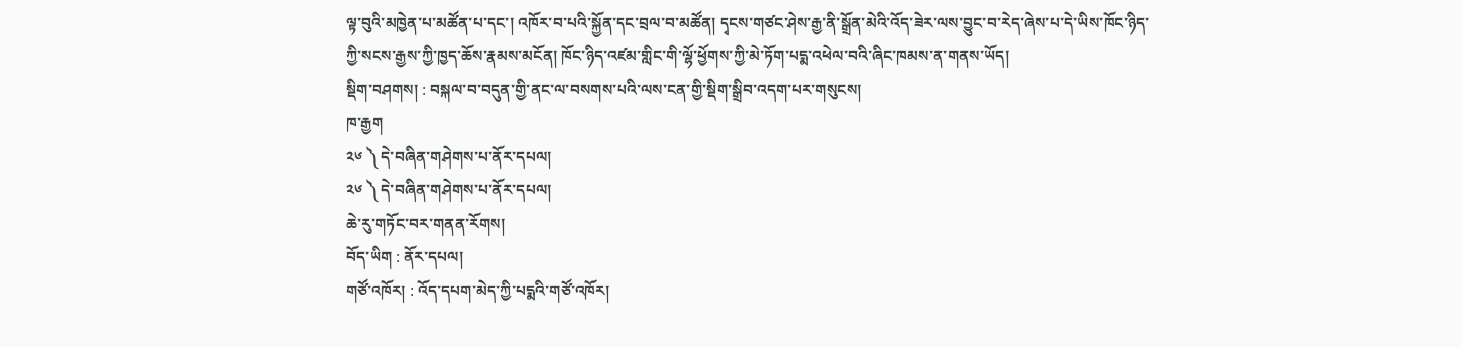ལྟ་བུའི་མཁྱེན་པ་མཚོན་པ་དང་། འཁོར་བ་པའི་སྐྱོན་དང་བྲལ་བ་མཚོན། དྭངས་གཙང་ཤེས་རྒྱ་ནི་སྒྲོན་མེའི་འོད་ཟེར་ལས་བྱུང་བ་རེད་ཞེས་པ་དེ་ཡིས་ཁོང་ཉིད་ཀྱི་སངས་རྒྱས་ཀྱི་ཁྱད་ཆོས་རྣམས་མངོན། ཁོང་ཉིད་འཛམ་གླིང་གི་ལྷོ་ཕྱོགས་ཀྱི་མེ་ཏོག་པདྨ་འཕེལ་བའི་ཞིང་ཁམས་ན་གནས་ཡོད།
སྡིག་བཤགས། : བསྐལ་བ་བདུན་གྱི་ནང་ལ་བསགས་པའི་ལས་ངན་གྱི་སྡིག་སྒྲིབ་འདག་པར་གསུངས།
ཁ་རྒྱག
༢༦ ༽ དེ་བཞིན་གཤེགས་པ་ནོར་དཔལ།
༢༦ ༽ དེ་བཞིན་གཤེགས་པ་ནོར་དཔལ།
ཆེ་རུ་གཏོང་བར་གནན་རོགས།
བོད་ཡིག : ནོར་དཔལ།
གཙོ་འཁོར། : འོད་དཔག་མེད་ཀྱི་པདྨའི་གཙོ་འཁོར།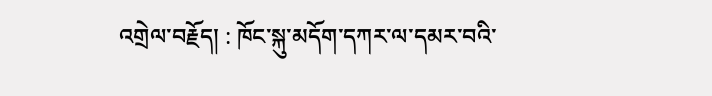འགྲེལ་བརྗོད། : ཁོང་སྐུ་མདོག་དཀར་ལ་དམར་བའི་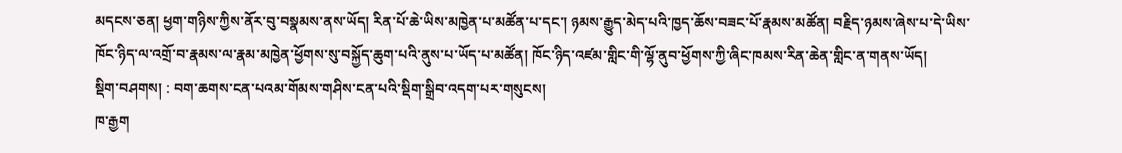མདངས་ཅན། ཕྱག་གཉིས་ཀྱིས་ནོར་བུ་བསྣམས་ནས་ཡོད། རིན་པོ་ཆེ་ཡིས་མཁྱེན་པ་མཚོན་པ་དང་། ཉམས་རྒྱུད་མེད་པའི་ཁྱད་ཆོས་བཟང་པོ་རྣམས་མཚོན། བརྗིད་ཉམས་ཞེས་པ་དེ་ཡིས་ཁོང་ཉིད་ལ་འགྲོ་བ་རྣམས་ལ་རྣམ་མཁྱེན་ཕྱོགས་སུ་བསྐྱོད་ཆུག་པའི་ནུས་པ་ཡོད་པ་མཚོན། ཁོང་ཉིད་འཛམ་གླིང་གི་ལྷོ་ནུབ་ཕྱོགས་ཀྱི་ཞིང་ཁམས་རིན་ཆེན་གླིང་ན་གནས་ཡོད།
སྡིག་བཤགས། : བག་ཆགས་ངན་པའམ་གོམས་གཤིས་ངན་པའི་སྡིག་སྒྲིབ་འདག་པར་གསུངས།
ཁ་རྒྱག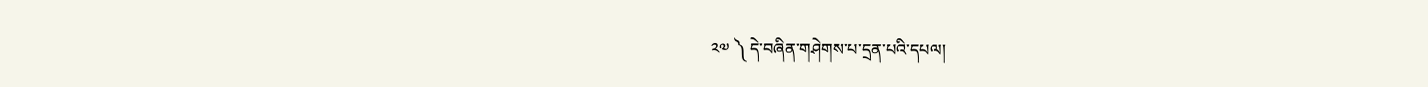༢༧ ༽ དེ་བཞིན་གཤེགས་པ་དྲན་པའི་དཔལ།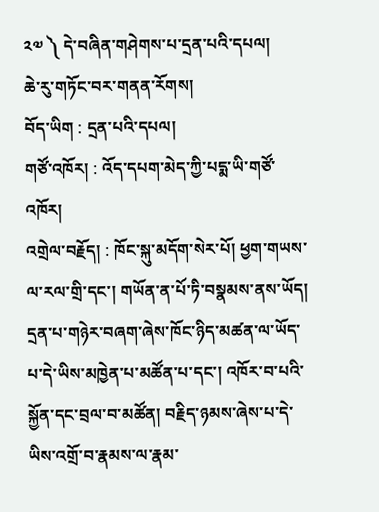༢༧ ༽ དེ་བཞིན་གཤེགས་པ་དྲན་པའི་དཔལ།
ཆེ་རུ་གཏོང་བར་གནན་རོགས།
བོད་ཡིག : དྲན་པའི་དཔལ།
གཙོ་འཁོར། : འོད་དཔག་མེད་ཀྱི་པདྨ་ཡི་གཙོ་འཁོར།
འགྲེལ་བརྗོད། : ཁོང་སྐུ་མདོག་སེར་པོ། ཕྱག་གཡས་ལ་རལ་གྲི་དང་། གཡོན་ན་པོ་ཏི་བསྣམས་ནས་ཡོད། དྲན་པ་གཉེར་བཞག་ཞེས་ཁོང་ཉིད་མཚན་ལ་ཡོད་པ་དེ་ཡིས་མཁྱེན་པ་མཚོན་པ་དང་། འཁོར་བ་པའི་སྐྱོན་དང་བྲལ་བ་མཚོན། བརྗིད་ཉམས་ཞེས་པ་དེ་ཡིས་འགྲོ་བ་རྣམས་ལ་རྣམ་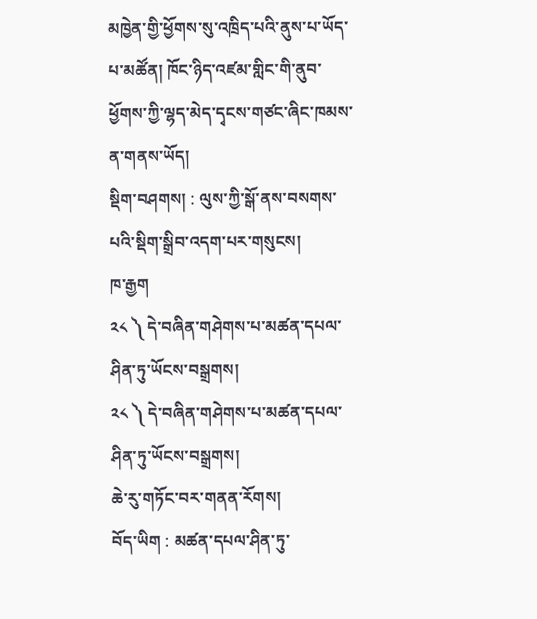མཁྱེན་གྱི་ཕྱོགས་སུ་འཁྲིད་པའི་ནུས་པ་ཡོད་པ་མཚོན། ཁོང་ཉིད་འཛམ་གླིང་གི་ནུབ་ཕྱོགས་ཀྱི་ལྷད་མེད་དྭངས་གཙང་ཞིང་ཁམས་ན་གནས་ཡོད།
སྡིག་བཤགས། : ལུས་ཀྱི་སྒོ་ནས་བསགས་པའི་སྡིག་སྒྲིབ་འདག་པར་གསུངས།
ཁ་རྒྱག
༢༨ ༽ དེ་བཞིན་གཤེགས་པ་མཚན་དཔལ་ཤིན་ཏུ་ཡོངས་བསྒྲགས།
༢༨ ༽ དེ་བཞིན་གཤེགས་པ་མཚན་དཔལ་ཤིན་ཏུ་ཡོངས་བསྒྲགས།
ཆེ་རུ་གཏོང་བར་གནན་རོགས།
བོད་ཡིག : མཚན་དཔལ་ཤིན་ཏུ་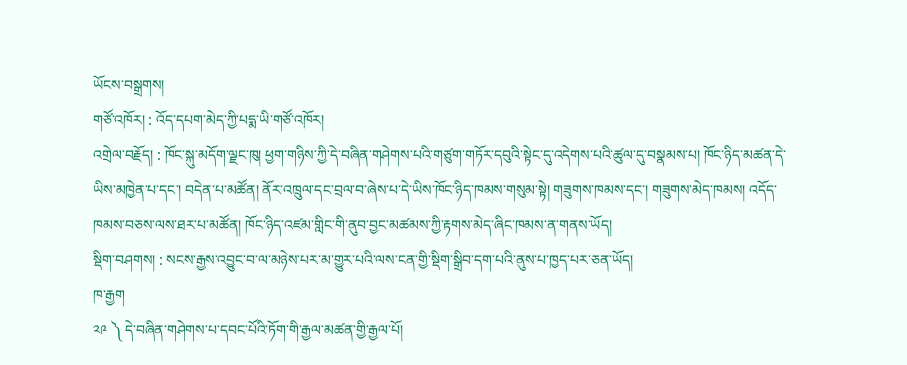ཡོངས་བསྒྲགས།
གཙོ་འཁོར། : འོད་དཔག་མེད་ཀྱི་པདྨ་ཡི་གཙོ་འཁོར།
འགྲེལ་བརྗོད། : ཁོང་སྐུ་མདོག་ལྗང་ཁུ། ཕྱག་གཉིས་ཀྱི་དེ་བཞིན་གཤེགས་པའི་གཙུག་གཏོར་དབུའི་སྟེང་དུ་འདེགས་པའི་ཚུལ་དུ་བསྣམས་པ། ཁོང་ཉིད་མཚན་དེ་ཡིས་མཁྱེན་པ་དང་། བདེན་པ་མཚོན། ནོར་འཁྲུལ་དང་བྲལ་བ་ཞེས་པ་དེ་ཡིས་ཁོང་ཉིད་ཁམས་གསུམ་སྟེ། གཟུགས་ཁམས་དང་། གཟུགས་མེད་ཁམས། འདོད་ཁམས་བཅས་ལས་ཐར་པ་མཚོན། ཁོང་ཉིད་འཛམ་གླིང་གི་ནུབ་བྱང་མཚམས་ཀྱི་རྟགས་མེད་ཞིང་ཁམས་ན་གནས་ཡོད།
སྡིག་བཤགས། : སངས་རྒྱས་འབྱུང་བ་ལ་མཉེས་པར་མ་གྱུར་པའི་ལས་ངན་གྱི་སྡིག་སྒྲིབ་དག་པའི་ནུས་པ་ཁྱད་པར་ཅན་ཡོད།
ཁ་རྒྱག
༢༩ ༽ དེ་བཞིན་གཤེགས་པ་དབང་པོའི་ཏོག་གི་རྒྱལ་མཚན་གྱི་རྒྱལ་པོ།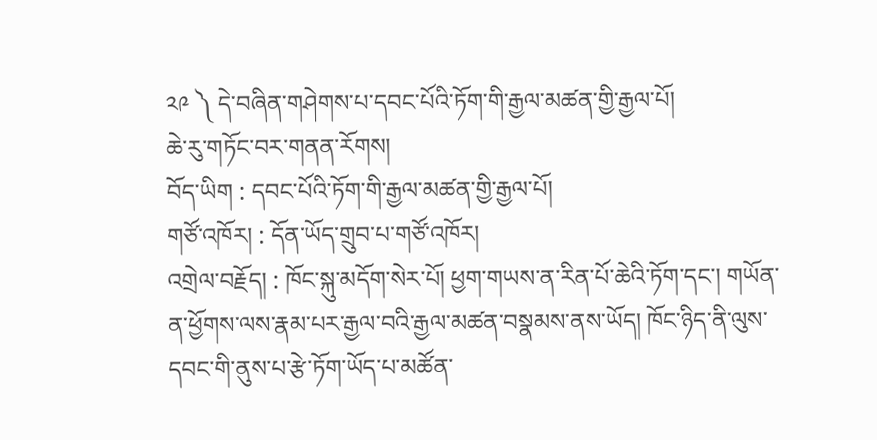༢༩ ༽ དེ་བཞིན་གཤེགས་པ་དབང་པོའི་ཏོག་གི་རྒྱལ་མཚན་གྱི་རྒྱལ་པོ།
ཆེ་རུ་གཏོང་བར་གནན་རོགས།
བོད་ཡིག : དབང་པོའི་ཏོག་གི་རྒྱལ་མཚན་གྱི་རྒྱལ་པོ།
གཙོ་འཁོར། : དོན་ཡོད་གྲུབ་པ་གཙོ་འཁོར།
འགྲེལ་བརྗོད། : ཁོང་སྐུ་མདོག་སེར་པོ། ཕྱག་གཡས་ན་རིན་པོ་ཆེའི་ཏོག་དང་། གཡོན་ན་ཕྱོགས་ལས་རྣམ་པར་རྒྱལ་བའི་རྒྱལ་མཚན་བསྣམས་ནས་ཡོད། ཁོང་ཉིད་ནི་ལུས་དབང་གི་ནུས་པ་རྩེ་ཏོག་ཡོད་པ་མཚོན་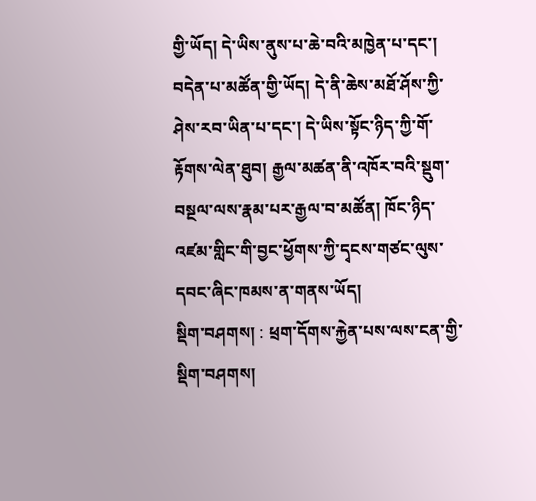གྱི་ཡོད། དེ་ཡིས་ནུས་པ་ཆེ་བའི་མཁྱེན་པ་དང་། བདེན་པ་མཚོན་གྱི་ཡོད། དེ་ནི་ཆེས་མཐོ་ཤོས་ཀྱི་ཤེས་རབ་ཡིན་པ་དང་། དེ་ཡིས་སྟོང་ཉིད་ཀྱི་གོ་རྟོགས་ལེན་ཐུབ། རྒྱལ་མཚན་ནི་འཁོར་བའི་སྡུག་བསྔལ་ལས་རྣམ་པར་རྒྱལ་བ་མཚོན། ཁོང་ཉིད་འཛམ་གླིང་གི་བྱང་ཕྱོགས་ཀྱི་དྭངས་གཙང་ལུས་དབང་ཞིང་ཁམས་ན་གནས་ཡོད།
སྡིག་བཤགས། : ཕྲག་དོགས་རྐྱེན་པས་ལས་ངན་གྱི་སྡིག་བཤགས།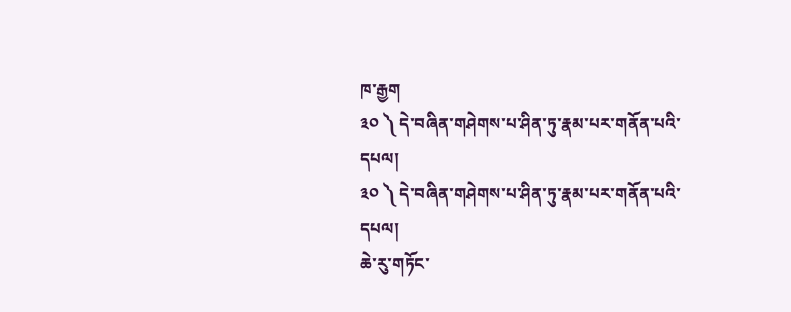ཁ་རྒྱག
༣༠ ༽ དེ་བཞིན་གཤེགས་པ་ཤིན་ཏུ་རྣམ་པར་གནོན་པའི་དཔལ།
༣༠ ༽ དེ་བཞིན་གཤེགས་པ་ཤིན་ཏུ་རྣམ་པར་གནོན་པའི་དཔལ།
ཆེ་རུ་གཏོང་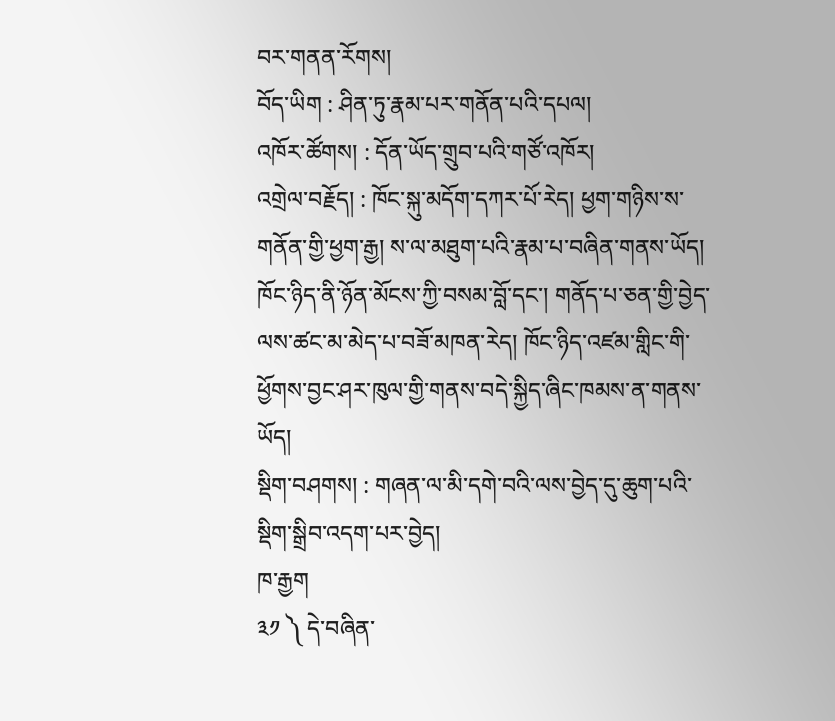བར་གནན་རོགས།
བོད་ཡིག : ཤིན་ཏུ་རྣམ་པར་གནོན་པའི་དཔལ།
འཁོར་ཚོགས། : དོན་ཡོད་གྲུབ་པའི་གཙོ་འཁོར།
འགྲེལ་བརྗོད། : ཁོང་སྐུ་མདོག་དཀར་པོ་རེད། ཕྱག་གཉིས་ས་གནོན་གྱི་ཕྱག་རྒྱ། ས་ལ་མཐུག་པའི་རྣམ་པ་བཞིན་གནས་ཡོད། ཁོང་ཉིད་ནི་ཉོན་མོངས་ཀྱི་བསམ་བློ་དང་། གནོད་པ་ཅན་གྱི་བྱེད་ལས་ཚང་མ་མེད་པ་བཟོ་མཁན་རེད། ཁོང་ཉིད་འཛམ་གླིང་གི་ཕྱོགས་བྱང་ཤར་ཁུལ་གྱི་གནས་བདེ་སྐྱིད་ཞིང་ཁམས་ན་གནས་ཡོད།
སྡིག་བཤགས། : གཞན་ལ་མི་དགེ་བའི་ལས་བྱེད་དུ་ཆུག་པའི་སྡིག་སྒྲིབ་འདག་པར་བྱེད།
ཁ་རྒྱག
༣༡ ༽ དེ་བཞིན་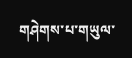གཤེགས་པ་གཡུལ་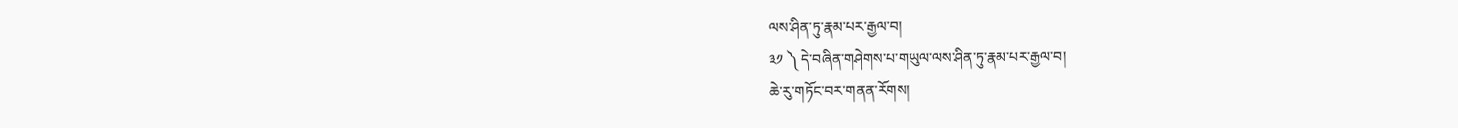ལས་ཤིན་ཏུ་རྣམ་པར་རྒྱལ་བ།
༣༡ ༽ དེ་བཞིན་གཤེགས་པ་གཡུལ་ལས་ཤིན་ཏུ་རྣམ་པར་རྒྱལ་བ།
ཆེ་རུ་གཏོང་བར་གནན་རོགས།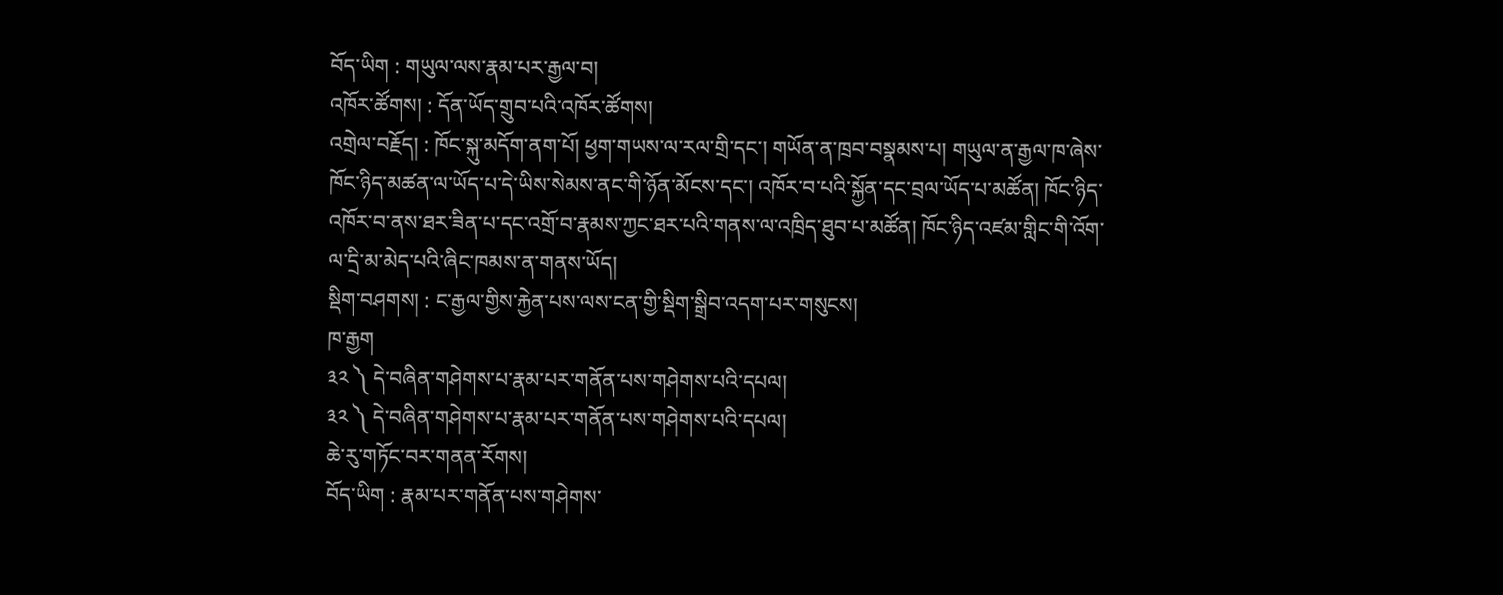བོད་ཡིག : གཡུལ་ལས་རྣམ་པར་རྒྱལ་བ།
འཁོར་ཚོགས། : དོན་ཡོད་གྲུབ་པའི་འཁོར་ཚོགས།
འགྲེལ་བརྗོད། : ཁོང་སྐུ་མདོག་ནག་པོ། ཕྱག་གཡས་ལ་རལ་གྲི་དང་། གཡོན་ན་ཁྲབ་བསྣམས་པ། གཡུལ་ན་རྒྱལ་ཁ་ཞེས་ཁོང་ཉིད་མཚན་ལ་ཡོད་པ་དེ་ཡིས་སེམས་ནང་གི་ཉོན་མོངས་དང་། འཁོར་བ་པའི་སྐྱོན་དང་བྲལ་ཡོད་པ་མཚོན། ཁོང་ཉིད་འཁོར་བ་ནས་ཐར་ཟིན་པ་དང་འགྲོ་བ་རྣམས་ཀྱང་ཐར་པའི་གནས་ལ་འཁྲིད་ཐུབ་པ་མཚོན། ཁོང་ཉིད་འཛམ་གླིང་གི་འོག་ལ་དྲི་མ་མེད་པའི་ཞིང་ཁམས་ན་གནས་ཡོད།
སྡིག་བཤགས། : ང་རྒྱལ་གྱིས་རྐྱེན་པས་ལས་ངན་གྱི་སྡིག་སྒྲིབ་འདག་པར་གསུངས།
ཁ་རྒྱག
༣༢ ༽ དེ་བཞིན་གཤེགས་པ་རྣམ་པར་གནོན་པས་གཤེགས་པའི་དཔལ།
༣༢ ༽ དེ་བཞིན་གཤེགས་པ་རྣམ་པར་གནོན་པས་གཤེགས་པའི་དཔལ།
ཆེ་རུ་གཏོང་བར་གནན་རོགས།
བོད་ཡིག : རྣམ་པར་གནོན་པས་གཤེགས་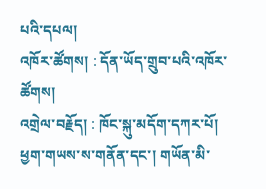པའི་དཔལ།
འཁོར་ཚོགས། : དོན་ཡོད་གྲུབ་པའི་འཁོར་ཚོགས།
འགྲེལ་བརྗོད། : ཁོང་སྐུ་མདོག་དཀར་པོ། ཕྱག་གཡས་ས་གནོན་དང་། གཡོན་མི་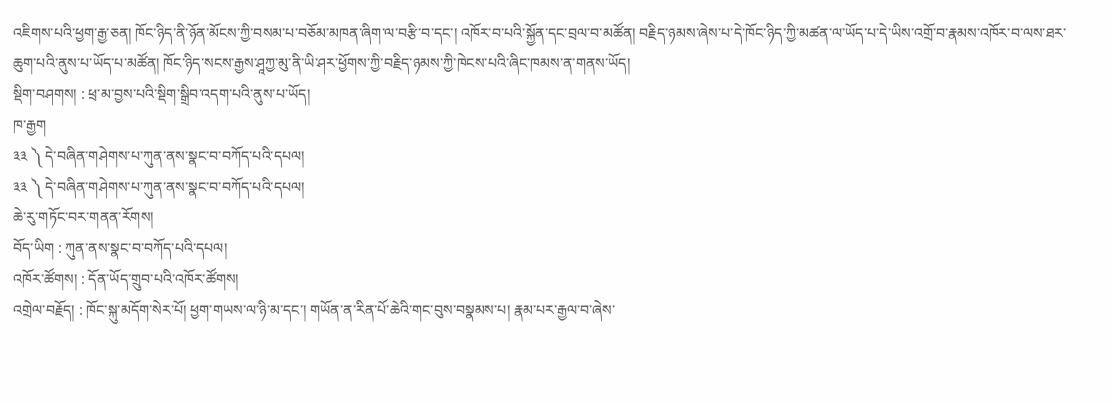འཇིགས་པའི་ཕྱག་རྒྱ་ཅན། ཁོང་ཉིད་ནི་ཉོན་མོངས་ཀྱི་བསམ་པ་བཅོམ་མཁན་ཞིག་ལ་བརྩི་བ་དང་། འཁོར་བ་པའི་སྐྱོན་དང་བྲལ་བ་མཚོན། བརྗིད་ཉམས་ཞེས་པ་དེ་ཁོང་ཉིད་ཀྱི་མཚན་ལ་ཡོད་པ་དེ་ཡིས་འགྲོ་བ་རྣམས་འཁོར་བ་ལས་ཐར་ཆུག་པའི་ནུས་པ་ཡོད་པ་མཚོན། ཁོང་ཉིད་སངས་རྒྱས་ཤཱཀྱ་མུ་ནི་ཡི་ཤར་ཕྱོགས་ཀྱི་བརྗིད་ཉམས་ཀྱི་ཁེངས་པའི་ཞིང་ཁམས་ན་གནས་ཡོད།
སྡིག་བཤགས། : ཕྲ་མ་བྱས་པའི་སྡིག་སྒྲིབ་འདག་པའི་ནུས་པ་ཡོད།
ཁ་རྒྱག
༣༣ ༽ དེ་བཞིན་གཤེགས་པ་ཀུན་ནས་སྣང་བ་བཀོད་པའི་དཔལ།
༣༣ ༽ དེ་བཞིན་གཤེགས་པ་ཀུན་ནས་སྣང་བ་བཀོད་པའི་དཔལ།
ཆེ་རུ་གཏོང་བར་གནན་རོགས།
བོད་ཡིག : ཀུན་ནས་སྣང་བ་བཀོད་པའི་དཔལ།
འཁོར་ཚོགས། : དོན་ཡོད་གྲུབ་པའི་འཁོར་ཚོགས།
འགྲེལ་བརྗོད། : ཁོང་སྐུ་མདོག་སེར་པོ། ཕྱག་གཡས་ལ་ཉི་མ་དང་། གཡོན་ན་རིན་པོ་ཆེའི་གང་བུས་བསྣམས་པ། རྣམ་པར་རྒྱལ་བ་ཞེས་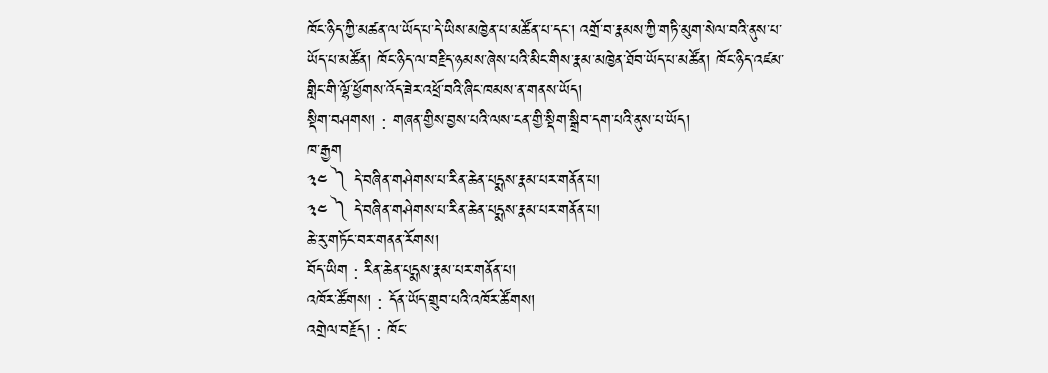ཁོང་ཉིད་ཀྱི་མཚན་ལ་ཡོད་པ་དེ་ཡིས་མཁྱེན་པ་མཚོན་པ་དང་། འགྲོ་བ་རྣམས་ཀྱི་གཏི་མུག་སེལ་བའི་ནུས་པ་ཡོད་པ་མཚོན། ཁོང་ཉིད་ལ་བརྗིད་ཉམས་ཞེས་པའི་མིང་གིས་རྣམ་མཁྱེན་ཐོབ་ཡོད་པ་མཚོན། ཁོང་ཉིད་འཛམ་གླིང་གི་ལྷོ་ཕྱོགས་འོད་ཟེར་འཕྲོ་བའི་ཞིང་ཁམས་ན་གནས་ཡོད།
སྡིག་བཤགས། : གཞན་གྱིས་བྱས་པའི་ལས་ངན་གྱི་སྡིག་སྒྲིབ་དག་པའི་ནུས་པ་ཡོད།
ཁ་རྒྱག
༣༤ ༽ དེ་བཞིན་གཤེགས་པ་རིན་ཆེན་པདྨས་རྣམ་པར་གནོན་པ།
༣༤ ༽ དེ་བཞིན་གཤེགས་པ་རིན་ཆེན་པདྨས་རྣམ་པར་གནོན་པ།
ཆེ་རུ་གཏོང་བར་གནན་རོགས།
བོད་ཡིག : རིན་ཆེན་པདྨས་རྣམ་པར་གནོན་པ།
འཁོར་ཚོགས། : དོན་ཡོད་གྲུབ་པའི་འཁོར་ཚོགས།
འགྲེལ་བརྗོད། : ཁོང་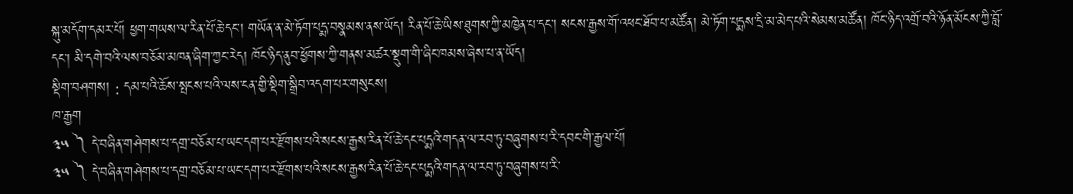སྐུ་མདོག་དམར་པོ། ཕྱག་གཡས་ལ་རིན་པོ་ཆེ་དང་། གཡོན་ན་མེ་ཏོག་པདྨ་བསྣམས་ནས་ཡོད། རིན་པོ་ཆེ་ཡིས་ཐུགས་ཀྱི་མཁྱེན་པ་དང་། སངས་རྒྱས་གོ་འཕང་ཐོབ་པ་མཚོན། མེ་ཏོག་པདྨས་དྲི་མ་མེད་པའི་སེམས་མཚོན། ཁོང་ཉིད་འགྲོ་བའི་ཉོན་མོངས་ཀྱི་བློ་དང་། མི་དགེ་བའི་ལས་བཅོམ་མཁན་ཞིག་ཀྱང་རེད། ཁོང་ཉིད་ནུབ་ཕྱོགས་ཀྱི་གནས་མཚར་སྡུག་གི་ཞིང་ཁམས་ཞེས་པ་ན་ཡོད།
སྡིག་བཤགས། : དམ་པའི་ཆོས་སྤངས་པའི་ལས་ངན་གྱི་སྡིག་སྒྲིབ་འདག་པར་གསུངས།
ཁ་རྒྱག
༣༥ ༽ དེ་བཞིན་གཤེགས་པ་དགྲ་བཅོམ་པ་ཡང་དག་པར་རྫོགས་པའི་སངས་རྒྱས་རིན་པོ་ཆེ་དང་པདྨའི་གདན་ལ་རབ་ཏུ་བཞུགས་པ་རི་དབང་གི་རྒྱལ་པོ།
༣༥ ༽ དེ་བཞིན་གཤེགས་པ་དགྲ་བཅོམ་པ་ཡང་དག་པར་རྫོགས་པའི་སངས་རྒྱས་རིན་པོ་ཆེ་དང་པདྨའི་གདན་ལ་རབ་ཏུ་བཞུགས་པ་རི་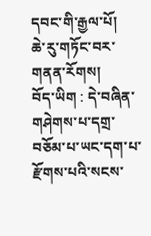དབང་གི་རྒྱལ་པོ།
ཆེ་རུ་གཏོང་བར་གནན་རོགས།
བོད་ཡིག : དེ་བཞིན་གཤེགས་པ་དགྲ་བཅོམ་པ་ཡང་དག་པ་རྫོགས་པའི་སངས་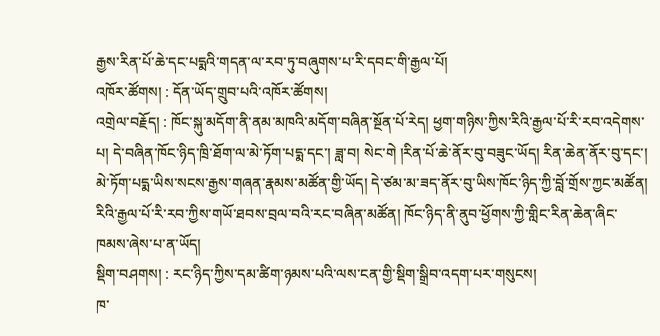རྒྱས་རིན་པོ་ཆེ་དང་པདྨའི་གདན་ལ་རབ་ཏུ་བཞུགས་པ་རི་དབང་གི་རྒྱལ་པོ།
འཁོར་ཚོགས། : དོན་ཡོད་གྲུབ་པའི་འཁོར་ཚོགས།
འགྲེལ་བརྗོད། : ཁོང་སྐུ་མདོག་ནི་ནམ་མཁའི་མདོག་བཞིན་སྔོན་པོ་རེད། ཕྱག་གཉིས་ཀྱིས་རིའི་རྒྱལ་པོ་རི་རབ་འདེགས་པ། དེ་བཞིན་ཁོང་ཉིད་ཁྲི་ཐོག་ལ་མེ་ཏོག་པདྨ་དང་། ཟླ་བ། སེང་གེ །རིན་པོ་ཆེ་ནོར་བུ་བཟུང་ཡོད། རིན་ཆེན་ནོར་བུ་དང་། མེ་ཏོག་པདྨ་ཡིས་སངས་རྒྱས་གཞན་རྣམས་མཚོན་གྱི་ཡོད། དེ་ཙམ་མ་ཟད་ནོར་བུ་ཡིས་ཁོང་ཉིད་ཀྱི་བློ་གྲོས་ཀྱང་མཚོན། རིའི་རྒྱལ་པོ་རི་རབ་ཀྱིས་གཡོ་ཐབས་བྲལ་བའི་རང་བཞིན་མཚོན། ཁོང་ཉིད་ནི་ནུབ་ཕྱོགས་ཀྱི་གླིང་རིན་ཆེན་ཞིང་ཁམས་ཞེས་པ་ན་ཡོད།
སྡིག་བཤགས། : རང་ཉིད་ཀྱིས་དམ་ཚིག་ཉམས་པའི་ལས་ངན་གྱི་སྡིག་སྒྲིབ་འདག་པར་གསུངས།
ཁ་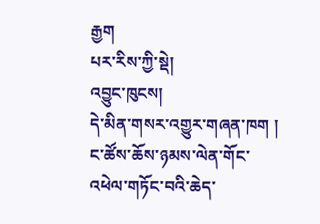རྒྱག
པར་རིས་ཀྱི་སྡེ།
འབྱུང་ཁུངས།
དེ་མིན་གསར་འགྱུར་གཞན་ཁག །
ང་ཚོས་ཆོས་ཉམས་ལེན་གོང་འཕེལ་གཏོང་བའི་ཆེད་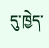དུ་ཁྱེད་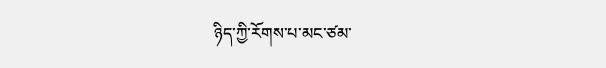ཉིད་ཀྱི་རོགས་པ་མང་ཙམ་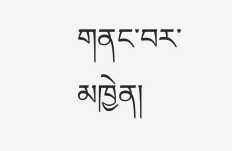གནང་བར་མཁྱེན།